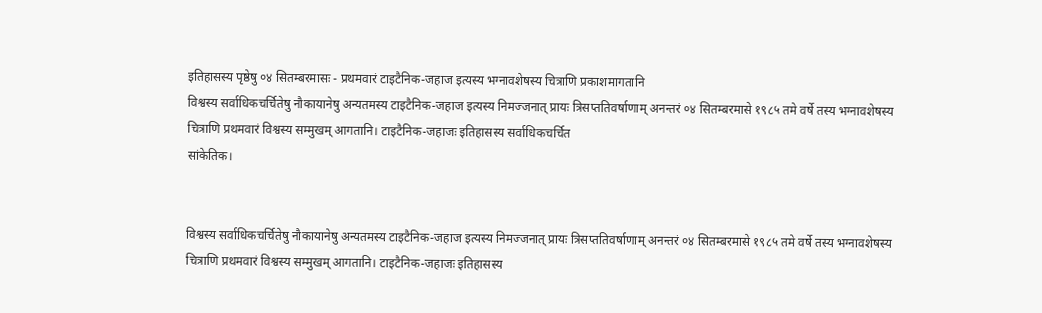इतिहासस्य पृष्ठेषु ०४ सितम्बरमासः - प्रथमवारं टाइटैनिक-जहाज इत्यस्य भग्नावशेषस्य चित्राणि प्रकाशमागतानि
विश्वस्य सर्वाधिकचर्चितेषु नौकायानेषु अन्यतमस्य टाइटैनिक-जहाज इत्यस्य निमज्जनात् प्रायः त्रिसप्ततिवर्षाणाम् अनन्तरं ०४ सितम्बरमासे १९८५ तमे वर्षे तस्य भग्नावशेषस्य चित्राणि प्रथमवारं विश्वस्य सम्मुखम् आगतानि। टाइटैनिक-जहाजः इतिहासस्य सर्वाधिकचर्चित
सांकेतिक।


विश्वस्य सर्वाधिकचर्चितेषु नौकायानेषु अन्यतमस्य टाइटैनिक-जहाज इत्यस्य निमज्जनात् प्रायः त्रिसप्ततिवर्षाणाम् अनन्तरं ०४ सितम्बरमासे १९८५ तमे वर्षे तस्य भग्नावशेषस्य चित्राणि प्रथमवारं विश्वस्य सम्मुखम् आगतानि। टाइटैनिक-जहाजः इतिहासस्य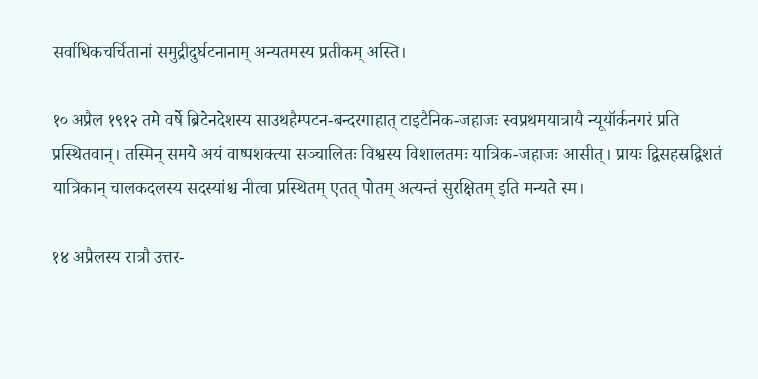सर्वाधिकचर्चितानां समुद्रीदुर्घटनानाम् अन्यतमस्य प्रतीकम् अस्ति।

१० अप्रैल १९१२ तमे वर्षे ब्रिटेनदेशस्य साउथहैम्पटन-बन्दरगाहात् टाइटैनिक-जहाजः स्वप्रथमयात्रायै न्यूयॉर्कनगरं प्रति प्रस्थितवान्। तस्मिन् समये अयं वाष्पशक्त्या सञ्चालितः विश्वस्य विशालतमः यात्रिक-जहाजः आसीत्। प्रायः द्विसहस्रद्विशतं यात्रिकान् चालकदलस्य सदस्यांश्च नीत्वा प्रस्थितम् एतत् पोतम् अत्यन्तं सुरक्षितम् इति मन्यते स्म।

१४ अप्रैलस्य रात्रौ उत्तर-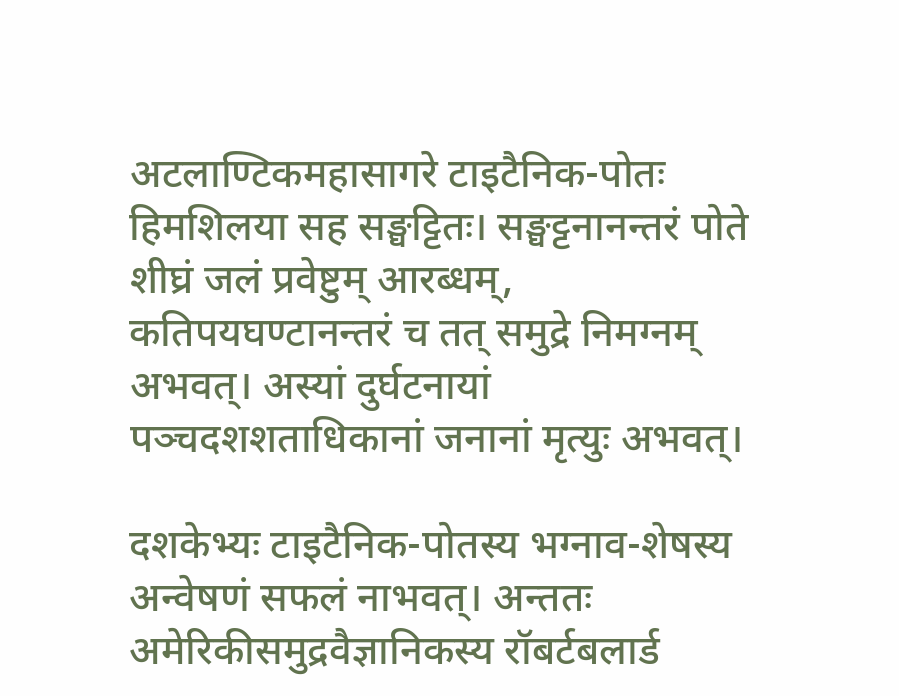अटलाण्टिकमहासागरे टाइटैनिक-पोतः हिमशिलया सह सङ्घट्टितः। सङ्घट्टनानन्तरं पोते शीघ्रं जलं प्रवेष्टुम् आरब्धम्, कतिपयघण्टानन्तरं च तत् समुद्रे निमग्नम् अभवत्। अस्यां दुर्घटनायां पञ्चदशशताधिकानां जनानां मृत्युः अभवत्।

दशकेभ्यः टाइटैनिक-पोतस्य भग्नाव-शेषस्य अन्वेषणं सफलं नाभवत्। अन्ततः अमेरिकीसमुद्रवैज्ञानिकस्य रॉबर्टबलार्ड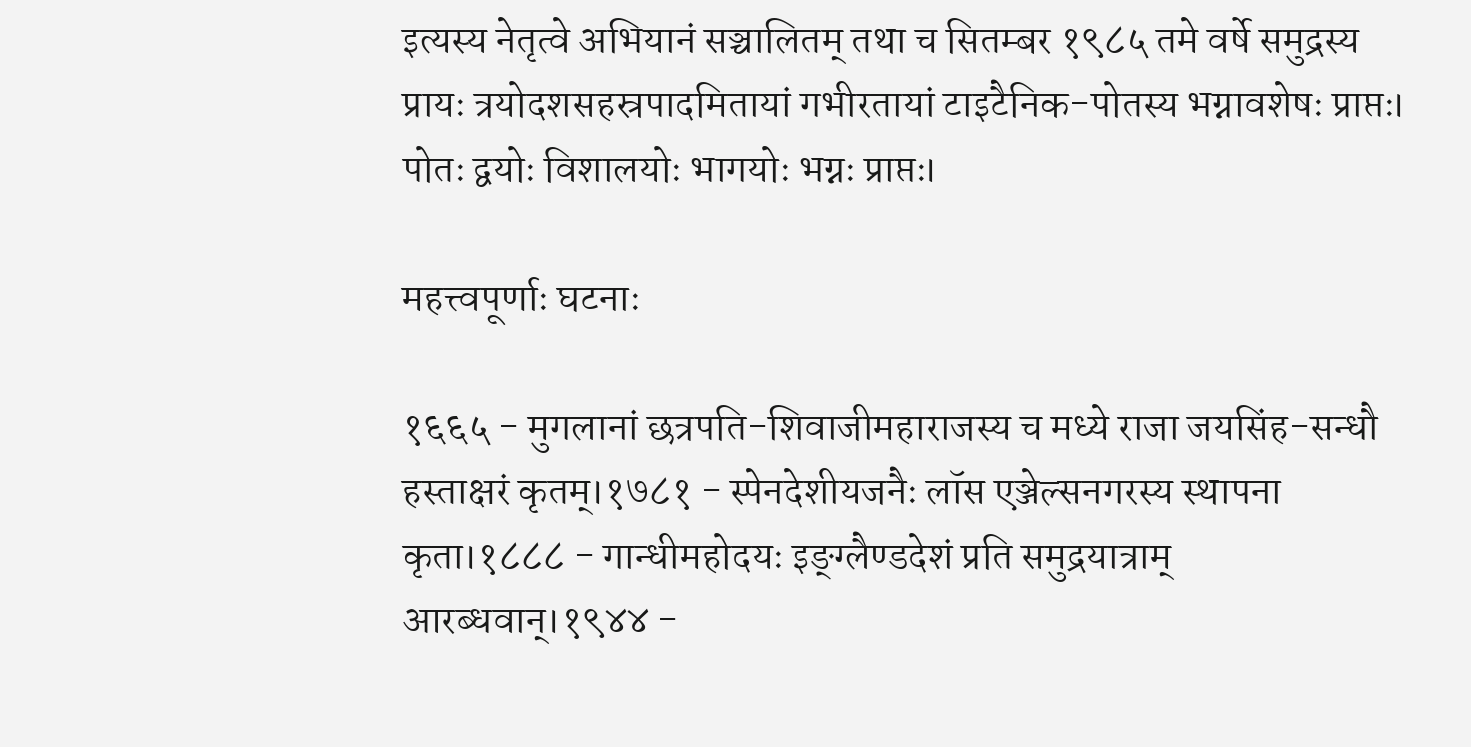इत्यस्य नेतृत्वे अभियानं सञ्चालितम् तथा च सितम्बर १९८५ तमे वर्षे समुद्रस्य प्रायः त्रयोदशसहस्रपादमितायां गभीरतायां टाइटैनिक-पोतस्य भग्नावशेषः प्राप्तः। पोतः द्वयोः विशालयोः भागयोः भग्नः प्राप्तः।

महत्त्वपूर्णाः घटनाः

१६६५ - मुगलानां छत्रपति-शिवाजीमहाराजस्य च मध्ये राजा जयसिंह-सन्धौ हस्ताक्षरं कृतम्।१७८१ - स्पेनदेशीयजनैः लॉस एञ्जेल्सनगरस्य स्थापना कृता।१८८८ - गान्धीमहोदयः इङ्ग्लैण्डदेशं प्रति समुद्रयात्राम् आरब्धवान्।१९४४ -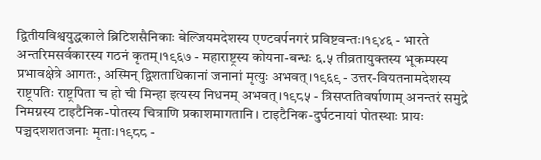द्वितीयविश्वयुद्धकाले ब्रिटिशसैनिकाः बेल्जियमदेशस्य एण्टवर्पनगरं प्रविष्टवन्तः।१९४६ - भारते अन्तरिमसर्वकारस्य गठनं कृतम्।१९६७ - महाराष्ट्रस्य कोयना-बन्धः ६.५ तीव्रतायुक्तस्य भूकम्पस्य प्रभावक्षेत्रे आगतः, अस्मिन् द्विशताधिकानां जनानां मृत्युः अभवत्।१९६९ - उत्तर-वियतनामदेशस्य राष्ट्रपतिः राष्ट्रपिता च हो ची मिन्हा इत्यस्य निधनम् अभवत्।१९८५ - त्रिसप्ततिवर्षाणाम् अनन्तरं समुद्रे निमग्नस्य टाइटैनिक-पोतस्य चित्राणि प्रकाशमागतानि। टाइटैनिक-दुर्घटनायां पोतस्थाः प्रायः पञ्चदशशतजनाः मृताः।१९८८ -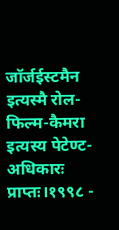जॉर्जईस्टमैन इत्यस्मै रोल-फिल्म-कैमरा इत्यस्य पेटेण्ट-अधिकारः प्राप्तः।१९९८ -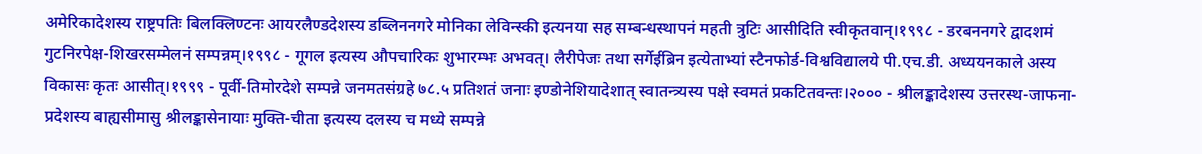अमेरिकादेशस्य राष्ट्रपतिः बिलक्लिण्टनः आयरलैण्डदेशस्य डब्लिननगरे मोनिका लेविन्स्की इत्यनया सह सम्बन्धस्थापनं महती त्रुटिः आसीदिति स्वीकृतवान्।१९९८ - डरबननगरे द्वादशमं गुटनिरपेक्ष-शिखरसम्मेलनं सम्पन्नम्।१९९८ - गूगल इत्यस्य औपचारिकः शुभारम्भः अभवत्। लैरीपेजः तथा सर्गेईब्रिन इत्येताभ्यां स्टैनफोर्ड-विश्वविद्यालये पी.एच.डी. अध्ययनकाले अस्य विकासः कृतः आसीत्।१९९९ - पूर्वी-तिमोरदेशे सम्पन्ने जनमतसंग्रहे ७८.५ प्रतिशतं जनाः इण्डोनेशियादेशात् स्वातन्त्र्यस्य पक्षे स्वमतं प्रकटितवन्तः।२००० - श्रीलङ्कादेशस्य उत्तरस्थ-जाफना-प्रदेशस्य बाह्यसीमासु श्रीलङ्कासेनायाः मुक्ति-चीता इत्यस्य दलस्य च मध्ये सम्पन्ने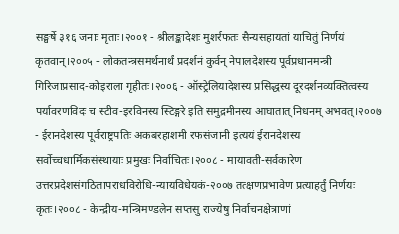सङ्घर्षे ३१६ जनाः मृताः।२००१ - श्रीलङ्कादेशः मुशर्रफतः सैन्यसहायतां याचितुं निर्णयं कृतवान्।२००५ - लोकतन्त्रसमर्थनार्थं प्रदर्शनं कुर्वन् नेपालदेशस्य पूर्वप्रधानमन्त्री गिरिजाप्रसाद-कोइराला गृहीतः।२००६ - ऑस्ट्रेलियादेशस्य प्रसिद्धस्य दूरदर्शनव्यक्तित्वस्य पर्यावरणविदः च स्टीव-इरविनस्य स्टिङ्गरे इति समुद्रमीनस्य आघातात् निधनम् अभवत्।२००७ - ईरानदेशस्य पूर्वराष्ट्रपतिः अकबरहाशमी रफसंजानी इत्ययं ईरानदेशस्य सर्वोच्चधार्मिकसंस्थायाः प्रमुखः निर्वाचितः।२००८ - मायावती-सर्वकारेण उत्तरप्रदेशसंगठितापराधविरोधि-न्यायविधेयकं-२००७ तत्क्षणप्रभावेण प्रत्याहर्तुं निर्णयः कृतः।२००८ - केन्द्रीय-मन्त्रिमण्डलेन सप्तसु राज्येषु निर्वाचनक्षेत्राणां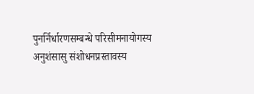पुनर्निर्धारणसम्बन्धे परिसीमनायोगस्य अनुशंसासु संशोधनप्रस्तावस्य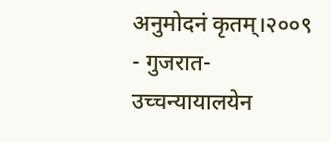अनुमोदनं कृतम्।२००९ - गुजरात-उच्चन्यायालयेन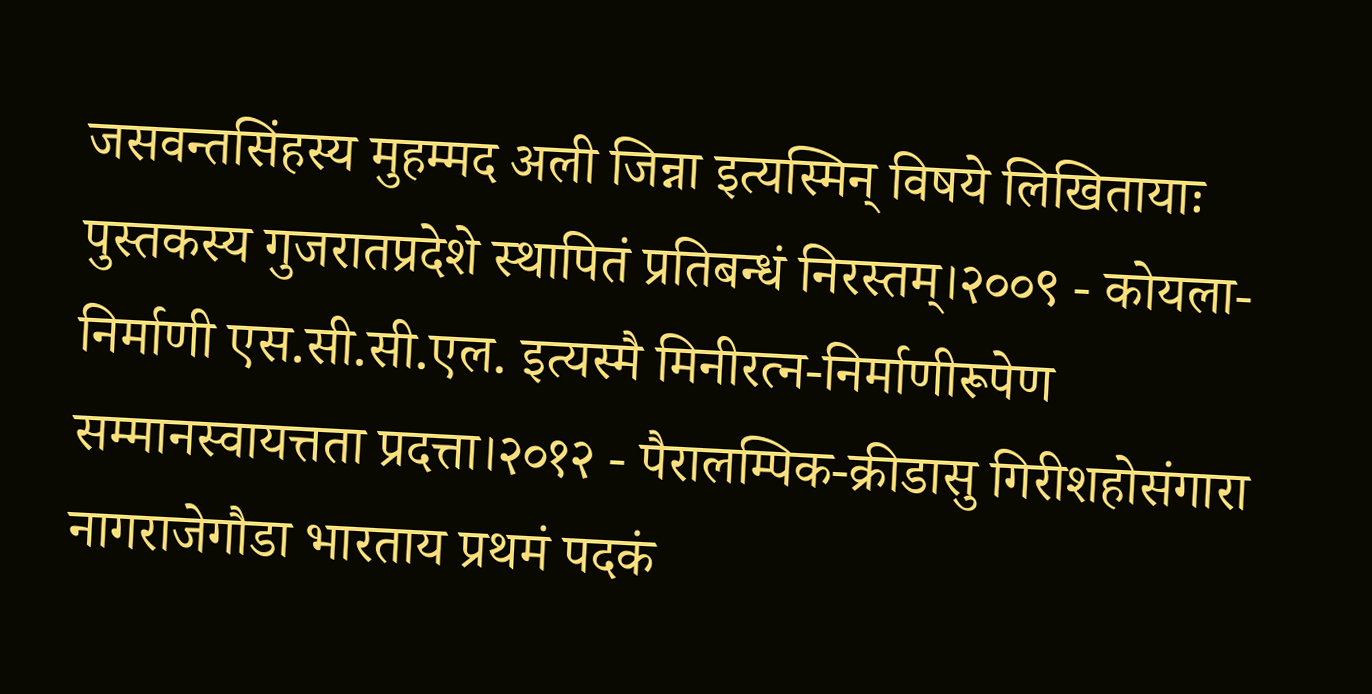जसवन्तसिंहस्य मुहम्मद अली जिन्ना इत्यस्मिन् विषये लिखितायाः पुस्तकस्य गुजरातप्रदेशे स्थापितं प्रतिबन्धं निरस्तम्।२००९ - कोयला-निर्माणी एस.सी.सी.एल. इत्यस्मै मिनीरत्न-निर्माणीरूपेण सम्मानस्वायत्तता प्रदत्ता।२०१२ - पैरालम्पिक-क्रीडासु गिरीशहोसंगारा नागराजेगौडा भारताय प्रथमं पदकं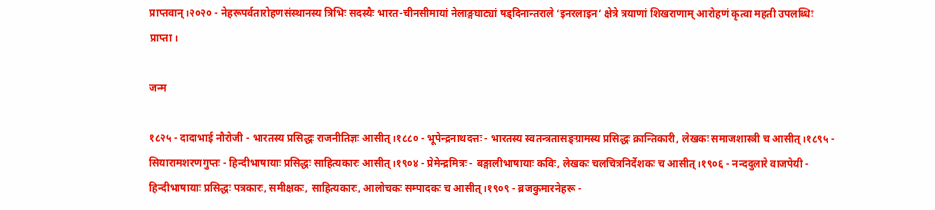प्राप्तवान्।२०२० - नेहरूपर्वतारोहणसंस्थानस्य त्रिभिः सदस्यैः भारत-चीनसीमायां नेलाङ्गघाट्यां षड्दिनान्तराले ‘इनरलाइन’ क्षेत्रे त्रयाणां शिखराणाम् आरोहणं कृत्वा महती उपलब्धिः प्राप्ता।

जन्म

१८२५ - दादाभाई नौरोजी - भारतस्य प्रसिद्धः राजनीतिज्ञः आसीत्।१८८० - भूपेन्द्रनाथदत्तः - भारतस्य स्वतन्त्रतासङ्ग्रामस्य प्रसिद्धः क्रान्तिकारी, लेखकः समाजशास्त्री च आसीत्।१८९५ - सियारामशरणगुप्तः - हिन्दीभाषायाः प्रसिद्धः साहित्यकारः आसीत्।१९०४ - प्रेमेन्द्रमित्रः - बङ्गालीभाषायाः कविः, लेखकः चलचित्रनिर्देशकः च आसीत्।१९०६ - नन्ददुलारे वाजपेयी - हिन्दीभाषायाः प्रसिद्धः पत्रकारः, समीक्षकः, साहित्यकारः, आलोचकः सम्पादकः च आसीत्।१९०९ - ब्रजकुमारनेहरू -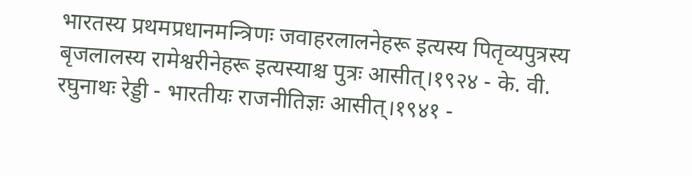भारतस्य प्रथमप्रधानमन्त्रिणः जवाहरलालनेहरू इत्यस्य पितृव्यपुत्रस्य बृजलालस्य रामेश्वरीनेहरू इत्यस्याश्च पुत्रः आसीत्।१९२४ - के. वी. रघुनाथः रेड्डी - भारतीयः राजनीतिज्ञः आसीत्।१९४१ -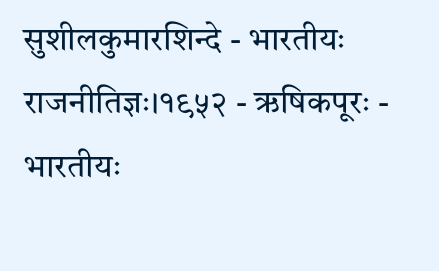सुशीलकुमारशिन्दे - भारतीयः राजनीतिज्ञः।१९५२ - ऋषिकपूरः - भारतीयः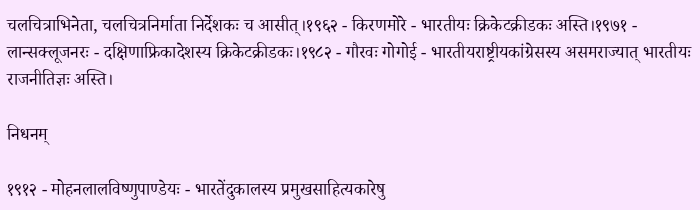चलचित्राभिनेता, चलचित्रनिर्माता निर्देशकः च आसीत्।१९६२ - किरणमोरे - भारतीयः क्रिकेटक्रीडकः अस्ति।१९७१ - लान्सक्लूजनरः - दक्षिणाफ्रिकादेशस्य क्रिकेटक्रीडकः।१९८२ - गौरवः गोगोई - भारतीयराष्ट्रीयकांग्रेसस्य असमराज्यात् भारतीयः राजनीतिज्ञः अस्ति।

निधनम्

१९१२ - मोहनलालविष्णुपाण्डेयः - भारतेंदुकालस्य प्रमुखसाहित्यकारेषु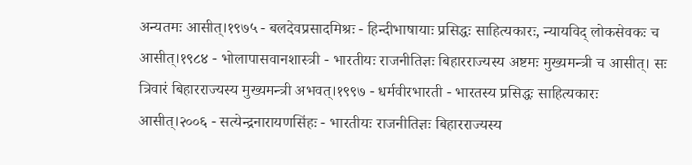अन्यतमः आसीत्।१९७५ - बलदेवप्रसादमिश्रः - हिन्दीभाषायाः प्रसिद्धः साहित्यकारः, न्यायविद् लोकसेवकः च आसीत्।१९८४ - भोलापासवानशास्त्री - भारतीयः राजनीतिज्ञः बिहारराज्यस्य अष्टमः मुख्यमन्त्री च आसीत्। सः त्रिवारं बिहारराज्यस्य मुख्यमन्त्री अभवत्।१९९७ - धर्मवीरभारती - भारतस्य प्रसिद्धः साहित्यकारः आसीत्।२००६ - सत्येन्द्रनारायणसिंहः - भारतीयः राजनीतिज्ञः बिहारराज्यस्य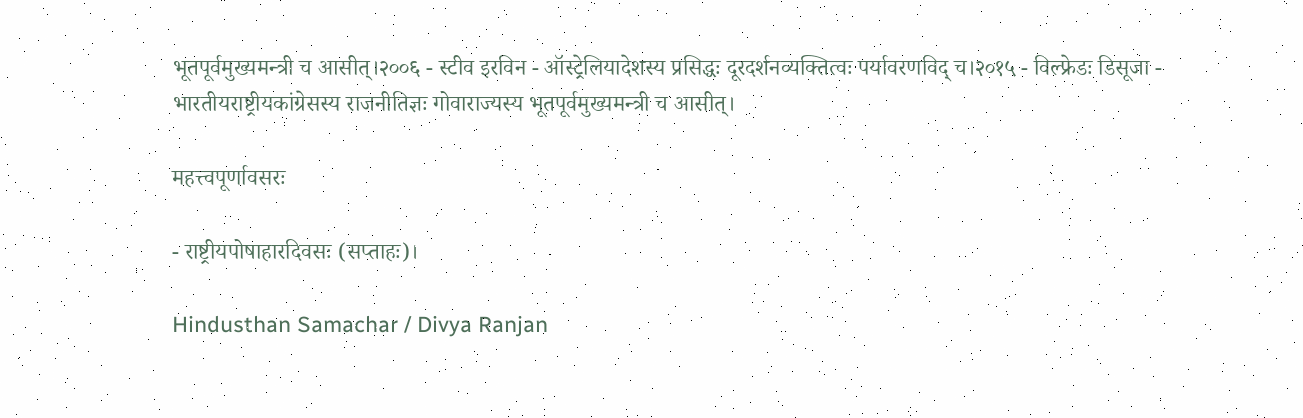भूतपूर्वमुख्यमन्त्री च आसीत्।२००६ - स्टीव इरविन - ऑस्ट्रेलियादेशस्य प्रसिद्धः दूरदर्शनव्यक्तित्वः पर्यावरणविद् च।२०१५ - विल्फ्रेडः डिसूजा - भारतीयराष्ट्रीयकांग्रेसस्य राजनीतिज्ञः गोवाराज्यस्य भूतपूर्वमुख्यमन्त्री च आसीत्।

महत्त्वपूर्णावसरः

- राष्ट्रीयपोषाहारदिवसः (सप्ताहः)।

Hindusthan Samachar / Divya Ranjan